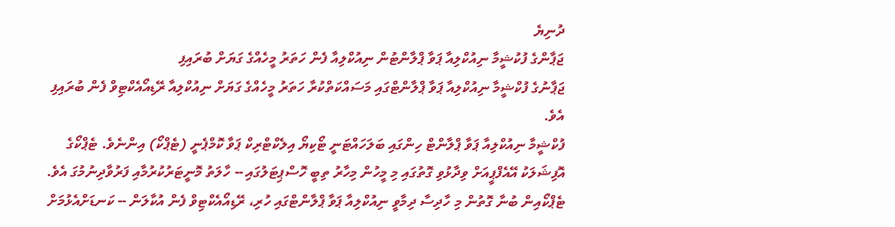ދުނިޔެ
ޖަޕާންގެ ފުކުޝީމާ ނިއުކްލިއާ ޕަވާ ޕްލާންޓުން ނިއުކްލިއާ ފެން ހަތަރު މީހެއްގެ ގަޔަށް ބުރައިފި
ޖަޕާނުގެ ފުކްޝީމާ ނިއުކްލިއާ ޕަވާ ޕްލާންޓްގައި މަސައްކަތްކުރާ ހަތަރު މީހެއްގެ ގަޔަށް ނިއުކްލިއާ ރޭޑިއޯއެކްޓިވް ފެން ބުރައިފި އެވެ.
ފުކްޝީމާ ނިއުކްލިއާ ޕަވާ ޕްލާންޓް ހިންގައި ބަލަހައްޓަނީ ޓޯކިޔޯ އިލެކްޓްރިކް ޕަވާ ކޮމްޕެނީ (ޓެޕްކޯ) އިންނެވެ. ޓެޕްކޯގެ އޮފިޝަލަކު އޭއެފްޕީއަށް ވިދާޅުވި ގޮތުގައި މި މީހުން މިހާރު ތިބީ ހޮސްޕިޓަލުގައި -- ހާލަތު މޮނީޓަރުކުރުމާއި ފަރުވާދިނުމުގަ އެވެ.
ޓެޕްކޯއިން ބުނާ ގޮތުން މި ހާދިސާ ދިމާވީ ނިއުކްލިއާ ޕަވާ ޕްލާންޓްގައި ހުރި، ރޭޑިއޯއެކްޓިވް ފެން އުކާލަން -- ކަނޑަށްއެޅުމަށް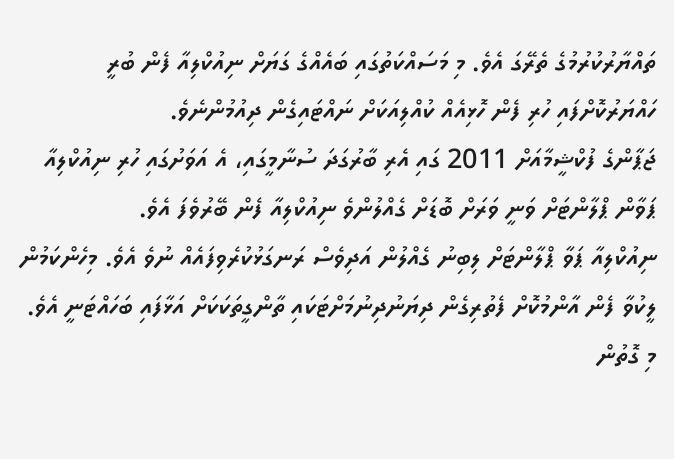ތައްޔާރުކުރުމުގެ ތެރޭގަ އެވެ. މި މަސައްކަތުގައި ބައެއްގެ ގަޔަށް ނިއުކްލިއާ ފެން ބުރީ ހައްޔަރުކޮށްފައި ހުރި ފެން ހޮޅިއެއް ކުއްލިއަކަށް ނައްޓައިގެން ދިއުމުންނެވެ.
ޖަޕާންގެ ފުކްޝީމާއަށް 2011 ގައި އެރި ބާރުގަދަ ސުނާމީގައި، އެ އަވަށުގައި ހުރި ނިއުކްލިއާ ޕަވާން ޕްލާންޓަށް ވަނީ ވަރަށް ބޮޑަށް ގެއްލުންވެ ނިއުކްލިއާ ފެން ބޭރުވެފަ އެވެ.
ނިއުކްލިއާ ޕަވާ ޕްލާންޓަށް ލިބިނު ގެއްލުން އަދިވެސް ރަނގަޅުކުރެވިފައެއް ނުވެ އެވެ. މިހެންކަމުން ލީކުވާ ފެން އާންމުކޮށް ފެތުރިގެން ދިޔަނުދިނުމަށްޓަކައި ތާންގީތަކަކަށް އަޅާފައި ބަހައްޓަނީ އެވެ.
މި ގޮތުން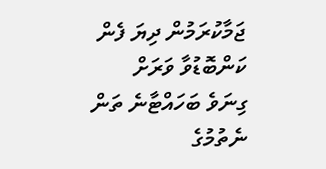ޖަމާކުރަމުން ދިޔަ ފެން ކަންބޮޑުވާ ވަރަށް ގިނަވެ ބަހައްޓާނެ ތަން ނެތުމުގެ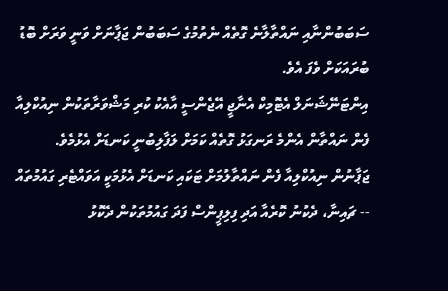ސަބަބުންނާއި ނައްތާލާނެ ގޮތެއް ނެތުމުގެ ސަބަބުން ޖަޕާނަށް ވަނީ ވަރަށް ބޮޑު ބުރައަކަށް ވެފަ އެވެ.
އިންޓަނޭޝަނަލް އެޓޮމިކް އެނާޖީ އޭޖެންސީ އާއެކު ކުރި މަޝްވަރާތަކުން ނިއުކްލިއާ ފެން ނައްތާން އެންމެ ރަނގަޅު ގޮތެއް ކަމަށް ލަފާލިބުނީ ކަނޑަށް އެޅުމެވެ.
ޖަޕާނުން ނިއުކްލިއާ ފެން ނައްތާލުމަށް ޓަކައި ކަނޑަށް އެޅުމަކީ އަވައްޓެރި ގައުމުތައް -- ޗައިނާ، ދެކުނު ކޮރެއާ އަދި ފިލިޕީންސް ފަދަ ގައުމުތަކުން ދެކޮޅު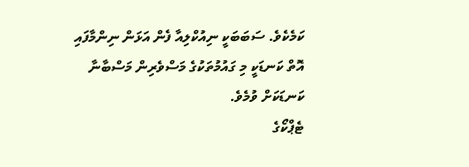ކަމެކެވެ. ސަބަބަކީ ނިއުކްލިއާ ފެން އަޅަން ނިންމާފައި އޮތް ކަނޑަކީ މި ގައުމުތަކުގެ މަސްވެރިން މަސްބާނާ ކަނޑަކަށް ވުމެވެ.
ޓެޕްކޯގެ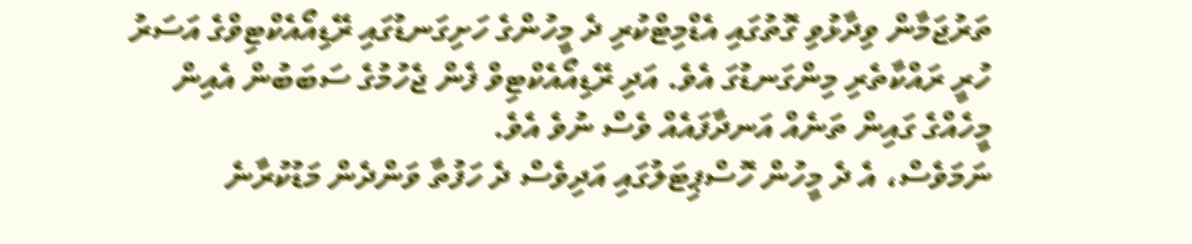ތަރުޖަމާން ވިދާޅުވި ގޮތުގައި އެޑްމިޓްކުރި ދެ މީހުންގެ ހަށިގަނޑުގައި ރޭޑިއޯއެކްޓިވްގެ އަސަރު ހުރީ ރައްކާތެރި މިންގަނޑުގަ އެވެ. އަދި ރޭޑިއޯއެކްޓިވް ފެން ޖެހުމުގެ ސަބަބުން އެއިން މީހެއްގެ ގައިން ތަނެއް އަނދާފައެއް ވެސް ނުވެ އެވެ.
ނަމަވެސް، އެ ދެ މީހުން ހޮސްޕިޓަލުގައި އަދިވެސް ދެ ހަފުތާ ވަންދެން މަޑުކުރާނެ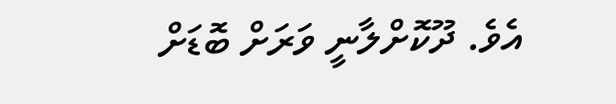އެވެ. ދޫކޮށްލާނީ ވަރަށް ބޮޑަށް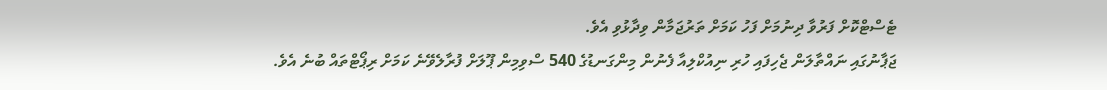ޓެސްޓްކޮށް ފަރުވާ ދިނުމަށް ފަހު ކަމަށް ތަރުޖަމާން ވިދާޅުވި އެވެ.
ޖަޕާނުގައި ނައްތާލަން ޖެހިފައި ހުރި ނިއުކްލިއާ ފެނުން މިންގަނޑުގެ 540 ސްވިމިން ޕޫލަށް ފުރާލެވޭނެ ކަމަށް ރިޕޯޓްތައް ބުނެ އެވެ.